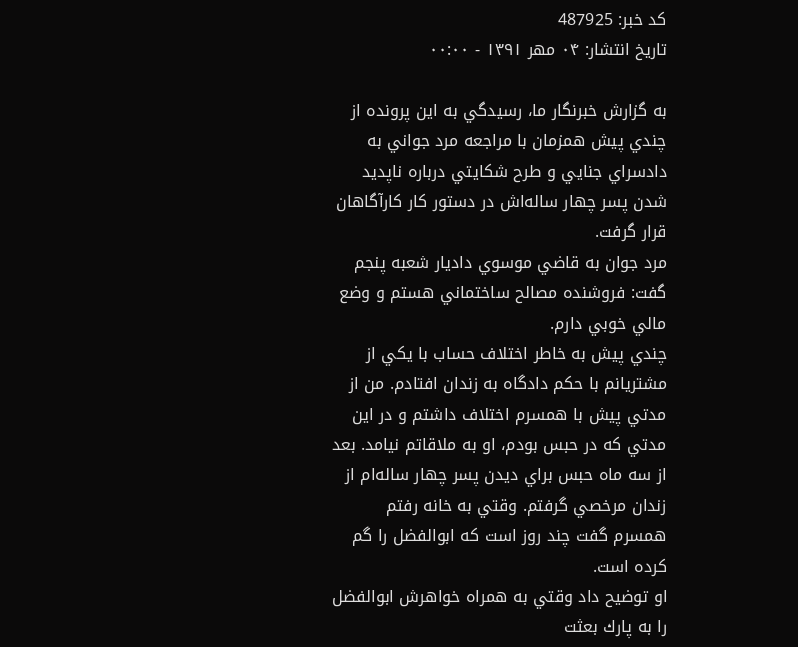کد خبر: 487925
تاریخ انتشار: ۰۴ مهر ۱۳۹۱ - ۰۰:۰۰

به گزارش خبرنگار ما، رسيدگي به اين پرونده از چندي پيش همزمان با مراجعه مرد جواني به دادسراي جنايي و طرح شكايتي درباره ناپديد شدن پسر چهار ساله‌اش در دستور كار كارآگاهان قرار گرفت.
مرد جوان به قاضي موسوي داديار شعبه پنجم گفت: فروشنده مصالح ساختماني هستم و وضع مالي خوبي دارم.
چندي پيش به خاطر اختلاف حساب با يكي از مشتريانم با حكم دادگاه به زندان افتادم. من از مدتي پيش با همسرم اختلاف داشتم و در اين مدتي كه در حبس بودم، او به ملاقاتم نيامد. بعد از سه ماه حبس براي ديدن پسر چهار ساله‌ام از زندان مرخصي گرفتم. وقتي به خانه رفتم همسرم گفت چند روز است كه ابو‌الفضل را گم كرده است.
او توضيح داد وقتي به همراه خواهرش ابو‌الفضل را به پارك بعثت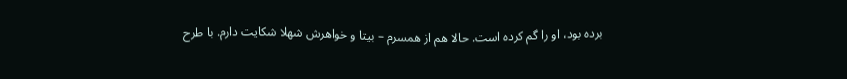برده بود، او را گم كرده است. حالا هم از همسرم – بيتا و خواهرش شهلا شكايت دارم. با طرح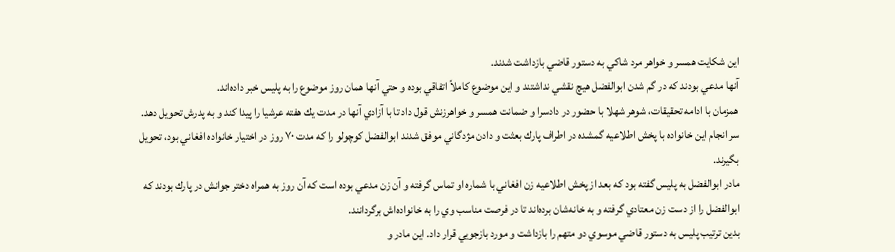اين شكايت همسر و خواهر مرد شاكي به دستور قاضي بازداشت شدند.
آنها مدعي بودند كه در گم شدن ابو‌الفضل هيچ نقشي نداشتند و اين موضوع كاملاً اتفاقي بوده و حتي آنها همان روز موضوع را به پليس خبر داده‌اند.
همزمان با ادامه تحقيقات، شوهر شهلا با حضور در دادسرا و ضمانت همسر و خواهر‌زنش قول داد تا با آزادي آنها در مدت يك هفته عرشيا را پيدا كند و به پدرش تحويل دهد.
سر انجام اين خانواده با پخش اطلاعيه گمشده در اطراف پارك بعثت و دادن مژدگاني موفق شدند ابوالفضل كو‌چولو را كه مدت ۷۰ روز در اختيار خانواده افغاني بود، تحويل بگيرند.
مادر ابوالفضل به پليس گفته بود كه بعد از پخش اطلاعيه زن افغاني با شماره او تماس گرفته و آن زن مدعي بوده است كه آن روز به همراه دختر جوانش در پارك بودند كه ابوالفضل را از دست زن معتادي گرفته و به خانه‌شان برده‌اند تا در فرصت مناسب وي را به خانواده‌اش بر‌گردانند.
بدين ترتيب پليس به دستور قاضي موسوي دو متهم را بازداشت و مورد بازجويي قرار داد. اين مادر و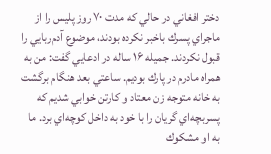دختر افغاني در حالي كه مدت ۷۰ روز پليس را از ماجراي پسرك با‌خبر نكرده بودند، موضوع آدم‌ربايي را قبول نكردند. جميله ۱۶ ساله در ادعايي گفت: من به همراه مادرم در پارك بوديم. ساعتي بعد هنگام برگشت به خانه متوجه زن معتاد و كارتن خوابي شديم كه پسربچه‌اي گريان را با خود به داخل كوچه‌اي برد. ما به او مشكوك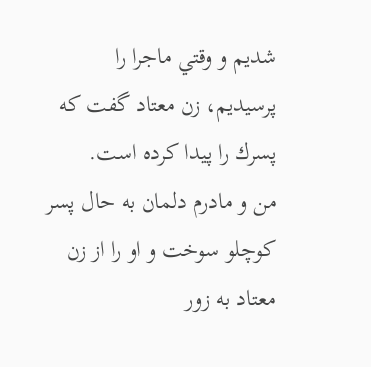شديم و وقتي ماجرا را پرسيديم، زن معتاد گفت كه پسرك را پيدا كرده است.
من و مادرم دلمان به حال پسر كوچلو سوخت و او را از زن معتاد به زور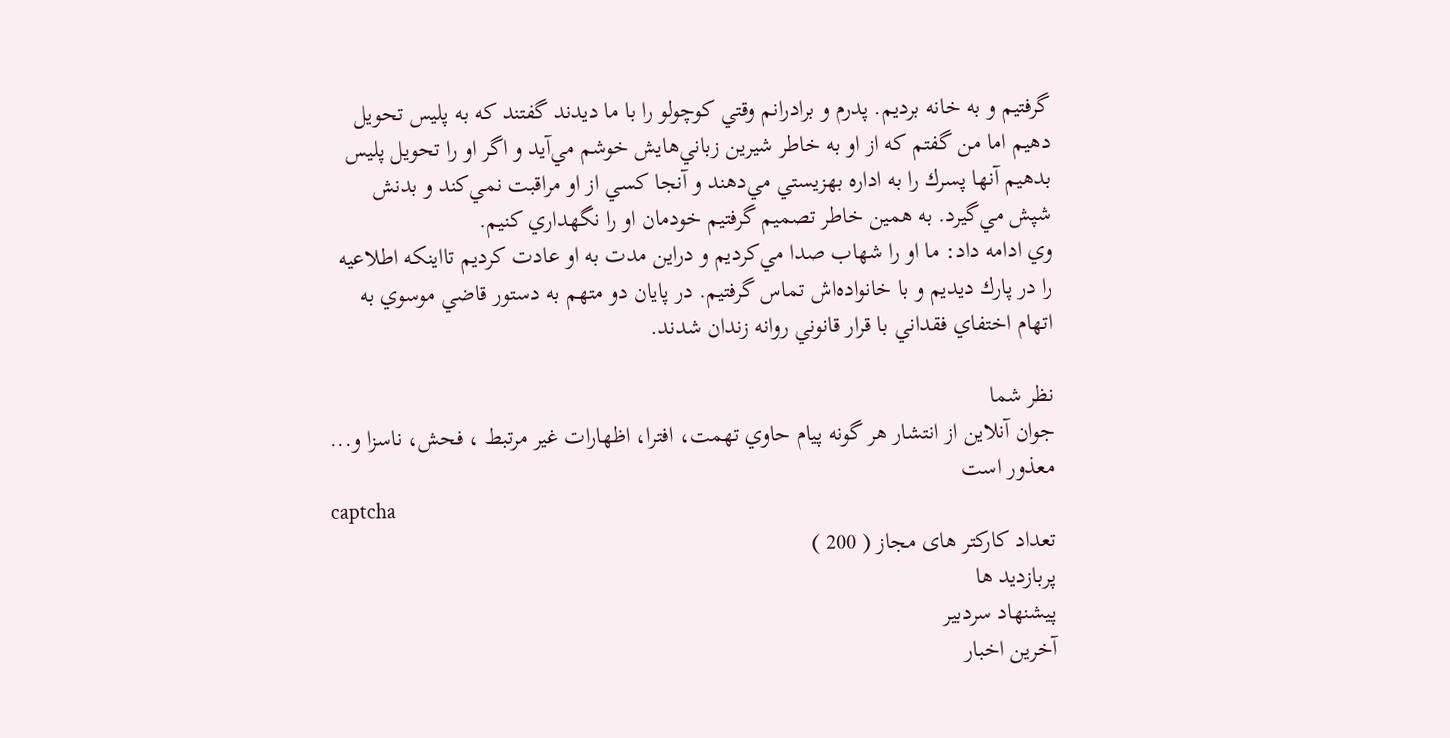گرفتيم و به خانه برديم. پدرم و برادرانم وقتي كوچولو را با ما ديدند گفتند كه به پليس تحويل دهيم اما من گفتم كه از او به خاطر شيرين زباني‌هايش خوشم مي‌آيد و اگر او را تحويل پليس بدهيم آنها پسرك را به اداره بهزيستي مي‌دهند و آنجا كسي از او مراقبت نمي‌كند و بدنش شپش مي‌گيرد. به همين خاطر تصميم گرفتيم خودمان او را نگهداري كنيم.
وي ادامه داد: ما او را شهاب صدا مي‌كرديم و دراين مدت به او عادت كرديم تااينكه اطلاعيه را در پارك ديديم و با خانواده‌اش تماس گرفتيم. در پايان دو متهم به دستور قاضي موسوي به اتهام اختفاي فقداني با قرار قانوني روانه زندان شدند.

نظر شما
جوان آنلاين از انتشار هر گونه پيام حاوي تهمت، افترا، اظهارات غير مرتبط ، فحش، ناسزا و... معذور است
captcha
تعداد کارکتر های مجاز ( 200 )
پربازدید ها
پیشنهاد سردبیر
آخرین اخبار